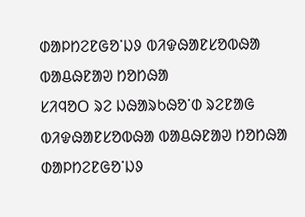ᱰᱟᱞᱴᱮᱱᱜᱚᱸᱡᱽ ᱵᱤᱫᱷᱟᱱᱥᱚᱵᱷᱟ ᱵᱟᱪᱷᱱᱟᱣ ᱴᱚᱴᱷᱟ
ᱥᱤᱧᱚᱛ ᱨᱮ ᱡᱷᱟᱨᱠᱷᱚᱸᱰ ᱨᱮᱱᱟᱜ ᱵᱤᱫᱷᱟᱱᱥᱚᱵᱷᱟ ᱵᱟᱪᱷᱱᱟᱣ ᱴᱚᱴᱷᱟ
ᱰᱟᱞᱴᱮᱱᱜᱚᱸᱡᱽ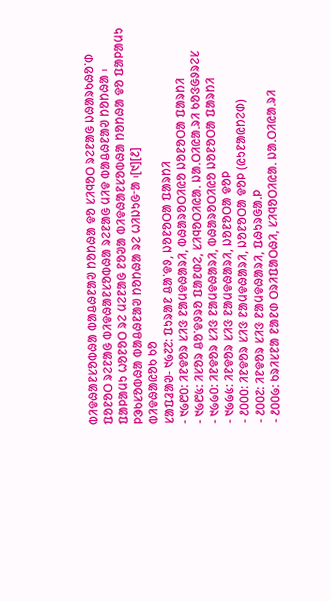ᱵᱤᱫᱷᱟᱱᱥᱚᱵᱷᱟ ᱵᱟᱪᱷᱱᱟᱣ ᱴᱚᱴᱷᱟ ᱫᱚ ᱥᱤᱧᱚᱛ ᱨᱮᱱᱟᱜ ᱡᱷᱟᱨᱠᱷᱚᱸᱰ ᱯᱚᱱᱚᱛ ᱨᱮᱱᱟᱜ ᱵᱤᱫᱷᱟᱱᱥᱚᱵᱷᱟ ᱨᱮᱱᱟᱜ ᱢᱤᱫ ᱵᱟᱪᱷᱱᱟᱣ ᱴᱚᱴᱷᱟ ᱾ ᱯᱟᱞᱟᱢᱩ ᱦᱚᱱᱚᱛ ᱨᱮ ᱢᱮᱱᱟᱜ ᱱᱚᱣᱟ ᱵᱤᱫᱷᱟᱱᱥᱚᱵᱷᱟ ᱴᱚᱴᱷᱟ ᱫᱚ ᱯᱟᱞᱟᱢᱩ ᱞᱳᱠᱥᱚᱵᱷᱟ ᱵᱟᱪᱷᱱᱟᱣ ᱴᱚᱴᱷᱟ ᱨᱮ ᱦᱤᱡᱩᱜᱼᱟ ᱾[᱑][᱒]
ᱵᱤᱫᱷᱟᱭᱚᱠ ᱠᱚ
ᱥᱟᱯᱲᱟᱣ- ᱑᱙᱗᱗: ᱯᱩᱨᱟᱱ ᱪᱟᱸᱫᱽ, ᱡᱚᱱᱚᱛᱟ ᱯᱟᱨᱴᱤ
- ᱑᱙᱘᱐: ᱤᱱᱫᱚᱨ ᱥᱤᱝ ᱱᱟᱢᱫᱷᱟᱨᱤ, ᱵᱷᱟᱨᱚᱛᱤᱭᱚ ᱡᱚᱱᱚᱛᱟ ᱯᱟᱨᱴᱤ
- ᱑᱙᱘᱕: ᱤᱥᱚᱨ ᱪᱚᱸᱫᱽᱨᱚ ᱯᱟᱱᱰᱮ, ᱥᱤᱧᱚᱛᱤᱭᱟᱹ ᱡᱟᱹᱛᱤᱭᱟᱹᱨᱤ ᱠᱚᱝᱜᱽᱨᱮᱥ
- ᱑᱙᱙᱐: ᱤᱱᱫᱚᱨ ᱥᱤᱝ ᱱᱟᱢᱫᱷᱟᱨᱤ, ᱵᱷᱟᱨᱚᱛᱤᱭᱚ ᱡᱚᱱᱚᱛᱟ ᱯᱟᱨᱴᱤ
- ᱑᱙᱙᱕: ᱤᱱᱫᱚᱨ ᱥᱤᱝ ᱱᱟᱢᱫᱷᱟᱨᱤ, ᱡᱚᱱᱚᱛᱟ ᱫᱚᱞ
- ᱒᱐᱐᱐: ᱤᱱᱫᱚᱨ ᱥᱤᱝ ᱱᱟᱢᱫᱷᱟᱨᱤ, ᱡᱚᱱᱚᱛᱟ ᱫᱚᱞ (ᱭᱩᱱᱟᱭᱴᱮᱰ)
- ᱒᱐᱐᱗: ᱤᱱᱫᱚᱨ ᱥᱤᱝ ᱱᱟᱢᱫᱷᱟᱨᱤ, ᱯᱷᱩᱨᱜᱟᱹᱞ
- ᱒᱐᱐᱙: ᱠᱨᱤᱥᱱᱟ ᱱᱟᱱᱰ ᱛᱨᱤᱯᱟᱛᱷᱤ, ᱥᱤᱧᱚᱛᱤᱭᱟᱹ ᱡᱟᱹᱛᱤᱭᱟᱹᱨᱤ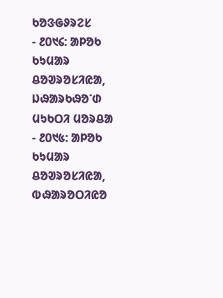ᱠᱚᱝᱜᱽᱨᱮᱥ
- ᱒᱐᱑᱔: ᱟᱞᱚᱠ ᱠᱩᱢᱟᱨ ᱪᱚᱣᱨᱚᱥᱤᱭᱟ, ᱡᱷᱟᱨᱠᱷᱚᱸᱰ ᱢᱩᱠᱛᱤ ᱢᱚᱨᱪᱟ
- ᱒᱐᱑᱕: ᱟᱞᱚᱠ ᱠᱩᱢᱟᱨ ᱪᱚᱣᱨᱚᱥᱤᱭᱟ, ᱵᱷᱟᱨᱚᱛᱤᱭᱚ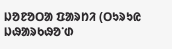ᱡᱚᱱᱚᱛᱟ ᱯᱟᱨᱴᱤ (ᱛᱩᱨᱩᱭ ᱡᱷᱟᱨᱠᱷᱚᱸᱰ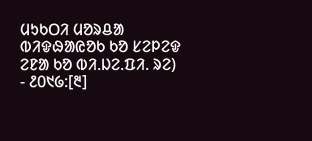ᱢᱩᱠᱛᱤ ᱢᱚᱨᱪᱟ ᱵᱤᱫᱷᱟᱭᱚᱠ ᱠᱚ ᱥᱮᱞᱮᱫ ᱮᱱᱟ ᱠᱚ ᱵᱤ.ᱡᱮ.ᱯᱤ. ᱨᱮ)
- ᱒᱐᱑᱙:[᱓]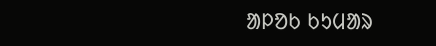ᱟᱞᱚᱠ ᱠᱩᱢᱟᱨ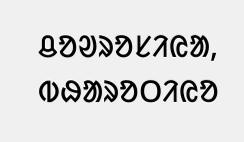ᱪᱚᱣᱨᱚᱥᱤᱭᱟ, ᱵᱷᱟᱨᱚᱛᱤᱭᱚ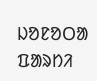ᱡᱚᱱᱚᱛᱟ ᱯᱟᱨᱴᱤ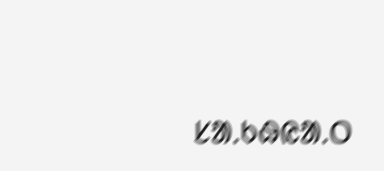ᱥᱟᱹᱠᱷᱭᱟᱹᱛ